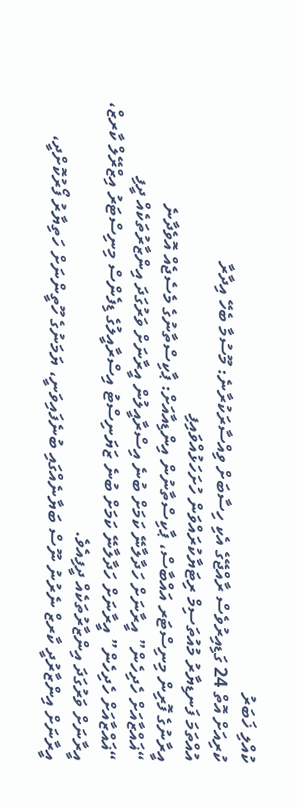ކުއްލި ޚަބަރު
ކުރިއަށް އޮތް 24 ގަޑިއިރުވެސް ރާއްޖޭގެ އެކި ހިސާބަށް ވިއްސާރަކުރާނެ: މޫސުމާ ބެހޭ އިދާރާ
އުއްތަމަ ފަނޑިޔާރު މުއުތަސިމް ރިޓަޔާކުރައްވަން ހުށަހަޅުއްވައިފި
އީރާނުގެ ފޮރިން މިނިސްޓަރ އައްބާސް، ޕާކިސްތާނުން އިންޑިއާއަށް: ޕާކިސްތާނުގެ މެސެޖެއް އޮވެދާނެ
“ޣައްޒާއަށް ހެދިހެން” އީރާނަށް ހަދާލާނޭ ކަމަށް ބުނެ އިސްރާއީލުން އީރާނަށް ވަރުގަދަ އިންޒާރުތަކެއް ދީފި
“ޣައްޒާއަށް ހެދިހެން” އީރާނަށް ހަދާލާނޭ ކަމަށް ބުނެ ޒަޔަނިސްޓު އިސްރާއީލުގެ ޑިފެންސް މިނިސްޓަރު އިޒްރޭލް ކާރޒް، އީރާނަށް ވަރުގަދަ އިންޒާރުތަކެއް ދީފިއެވެ.
އީރާނަށް އިންޒާރުދީ ކާރޒް ނެރުނު ނޫސް ބަޔާނެއްގައި ބުނެފައިވަނީ، ޔަމަނުގެ ހޫތީންނަށް ހަތިޔާރު ފޯރުކޮށްދީ،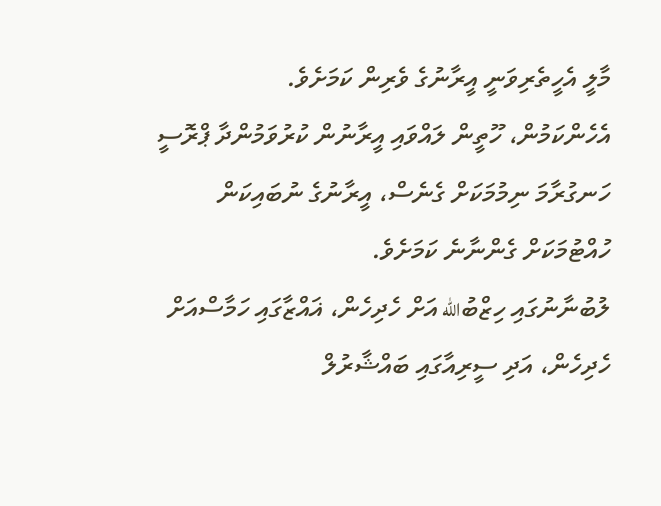މާލީ އެހީތެރިވަނީ އީރާނުގެ ވެރިން ކަމަށެވެ.
އެހެންކަމުން، ހޫތީން ލައްވައި އީރާނުން ކުރުވަމުންދާ ޕްރޮސީ ހަނގުރާމަ ނިމުމަކަށް ގެނެސް، އީރާނުގެ ނުބައިކަން ހުއްޓުމަކަށް ގެންނާނެ ކަމަށެވެ.
ލުބުނާނުގައި ހިޒްބުالله އަށް ހެދިހެން، ޣައްޒާގައި ހަމާސްއަށް ހެދިހެން، އަދި ސީރިއާގައި ބައްޝާރުލް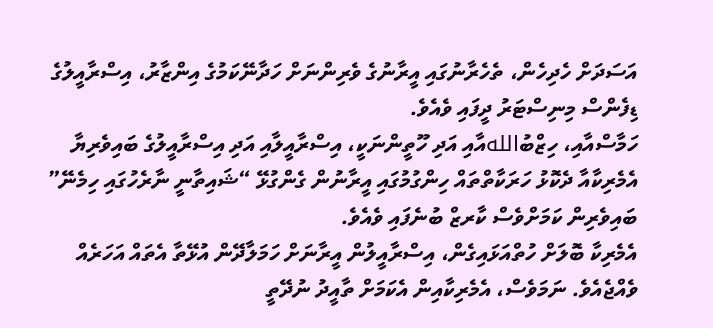އަސަދަށް ހެދިހެން، ތެހެރާނުގައި އީރާނުގެ ވެރިންނަށް ހަދާނޭކަމުގެ އިންޒާރު، އިސްރާއީލުގެ ޑިފެންސް މިނިސްޓަރު ދީފައި ވެއެވެ.
ހަމާސްއާއި، ހިޒްބުاللهއާއި އަދި ހޫތީންނަކީ، އިސްރާއީލާއި އަދި އިސްރާއީލުގެ ބައިވެރިޔާ އެމެރިކާއާ ދެކޮޅު ހަރަކާތްތައް ހިންގުމުގައި އީރާނުން ގެންގުޅޭ “ޝައިތާނީ ނާރެހުގައި ހިމެނޭ” ބައިވެރިން ކަމަށްވެސް ކާރޒް ބުނެފައި ވެއެވެ.
އެމެރިކާ ބޮލަށް ހުތްއަޅައިގެން، އިސްރާއީލުން އީރާނަށް ހަމަލާދޭން އުޅޭތާ އެތައް އަހަރެއް ވެއްޖެއެވެ. ނަމަވެސް، އެމެރިކާއިން އެކަމަށް ތާއީދު ނުދޭތީ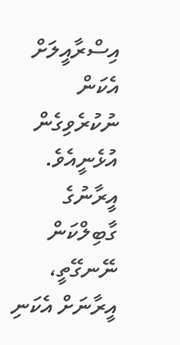އިސްރާއީލަށް އެކަން ނުކުރެވިގެން އުޅެނީއެވެ. އީރާނުގެ ގާބިލްކަން ނޭނގޭތީ، އީރާނަށް އެކަނި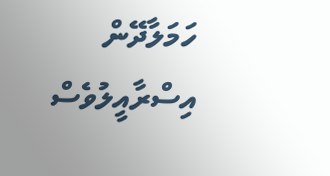ހަމަލާދޭން އިސްރާއީލުވެސް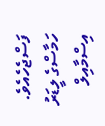ފަސްޖެހެއެވެ.
ހަމާސްގެ ލީޑަރު އިސްމާއިލް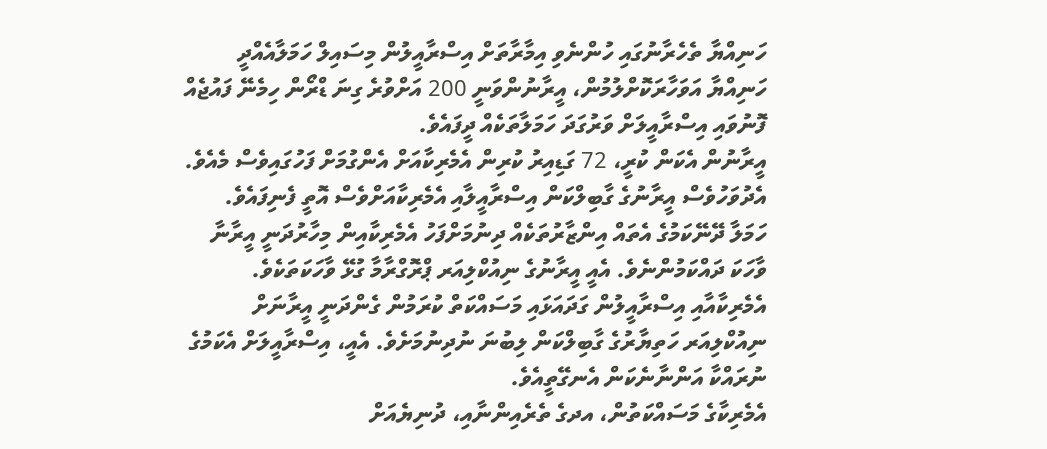ހަނިއްޔާ ތެހެރާނުގައި ހުންނެވި އިމާރާތަށް އިސްރާއީލުން މިސައިލް ހަމަލާއެއްދީ ހަނިއްޔާ އަވަހާރަކޮށްލުމުން، އީރާނުންވަނީ 200 އަށްވުރެ ގިނަ ޑްރޯން ހިމެނޭ ފައުޖެއް ފޮނުވައި އިސްރާއީލަށް ވަރުގަދަ ހަމަލާތަކެއް ދީފައެވެ.
އީރާނުން އެކަން ކުރީ، 72 ގަޑިއިރު ކުރިން އެމެރިކާއަށް އެންގުމަށް ފަހުގައިވެސް މެއެވެ. އެދުވަހުވެސް އީރާނުގެ ގާބިލްކަން އިސްރާއީލާއި އެމެރިކާއަށްވެސް އޮތީ ފެނިފައެވެ.
ހަމަލާ ދޭނޭކަމުގެ އެތައް އިންޒާރުތަކެއް ދިނުމަށްފަހު އެމެރިކާއިން މިހާރުދަނީ އީރާނާ ވާހަކަ ދައްކަމުންނެވެ. އެއީ އީރާނުގެ ނިއުކްލިއަރ ޕްރޮގްރާމާ ގުޅޭ ވާހަކަތަކެވެ.
އެމެރިކާއާއި އިސްރާއީލުން ގަދައަޅައި މަސައްކަތް ކުރަމުން ގެންދަނީ އީރާނަށް ނިއުކްލިއަރ ހަތިޔާރުގެ ގާބިލްކަން ލިބުނަ ނުދިނުމަށެވެ. އެއީ، އިސްރާއީލަށް އެކަމުގެ ނުރައްކާ އަންނާނެކަން އެނގޭތީއެވެ.
އެމެރިކާގެ މަސައްކަތުން، އދގެ ތެރެއިންނާއި، ދުނިޔެއަށް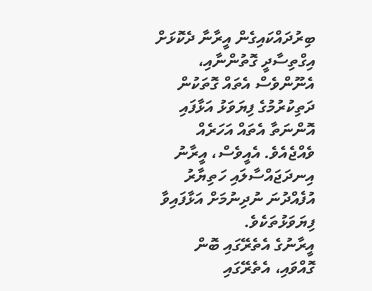ބިރުދައްކައިގެން އީރާނާ ދެކޮޅަށް އިގްތިސާދީ ގޮތުންނާއި، އެނޫންވެސް އެތައް ގޮތަކުން ދަތިކުރުމުގެ ފިޔަވަޅު އަޅާފައި އޮންނަތާ އެތައް އަހަރެއް ވެއްޖެއެވެ. އެއީވެސް، އީރާނު އިނދަޖައްސާލައި ހަތިޔާރު އުފެއްދުނަ ނުދިނުމަށް އަޅާފައިވާ ފިޔަވަޅުތަކެވެ.
އީރާނުގެ އެތެރޭގައި ބޮން ގޮއްވައި، އެތެރޭގައި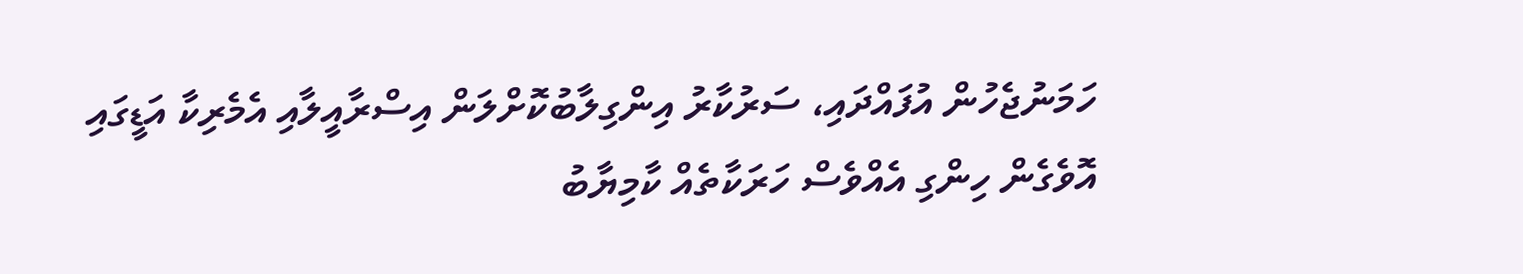ހަމަނުޖެހުން އުފައްދައި، ސަރުކާރު އިންގިލާބުކޮށްލަން އިސްރާއީލާއި އެމެރިކާ އަޑީގައި އޮވެގެން ހިންގި އެއްވެސް ހަރަކާތެއް ކާމިޔާބު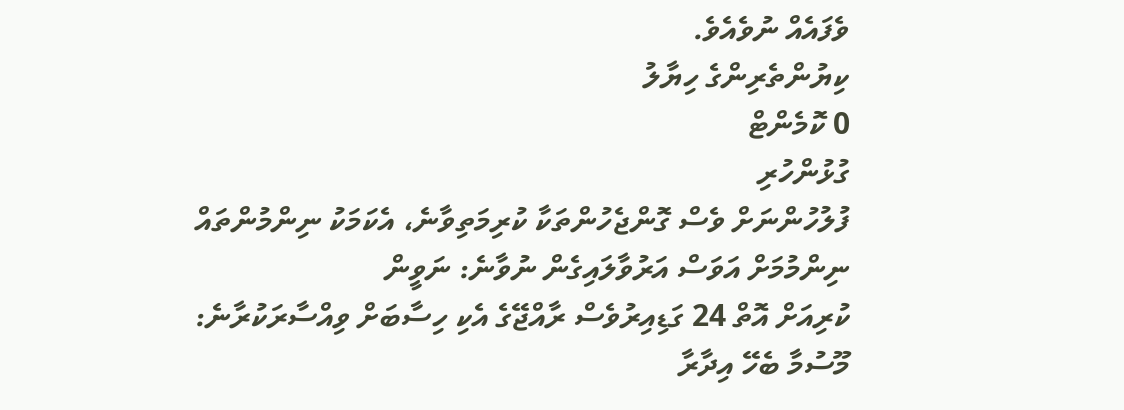ވެފައެއް ނުވެއެވެ.
ކިޔުންތެރިންގެ ހިޔާލު
0 ކޮމެންޓް
ގުޅުންހުރި
ފުލުހުންނަށް ވެސް ގޮންޖެހުންތަކާ ކުރިމަތިވާނެ، އެކަމަކު ނިންމުންތައް ނިންމުމަށް އަވަސް އަރުވާލައިގެން ނުވާނެ: ނަވީން
ކުރިއަށް އޮތް 24 ގަޑިއިރުވެސް ރާއްޖޭގެ އެކި ހިސާބަށް ވިއްސާރަކުރާނެ: މޫސުމާ ބެހޭ އިދާރާ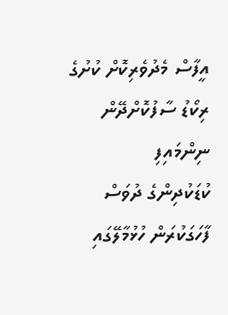އީފާސް މެދުވެރިކޮށް ކުށުގެ ރިކޯޑު ސާފުކޮށްދޭން ނިންމައިފި
ކުޑަކުދިންގެ ދުވަސް ފާހަގަކުރަން ހުޅުމާލޭގައި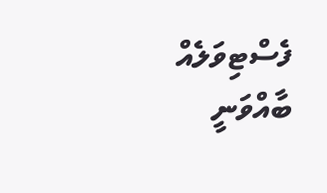ފެސްޓިވަލެއް ބާއްވަނީ